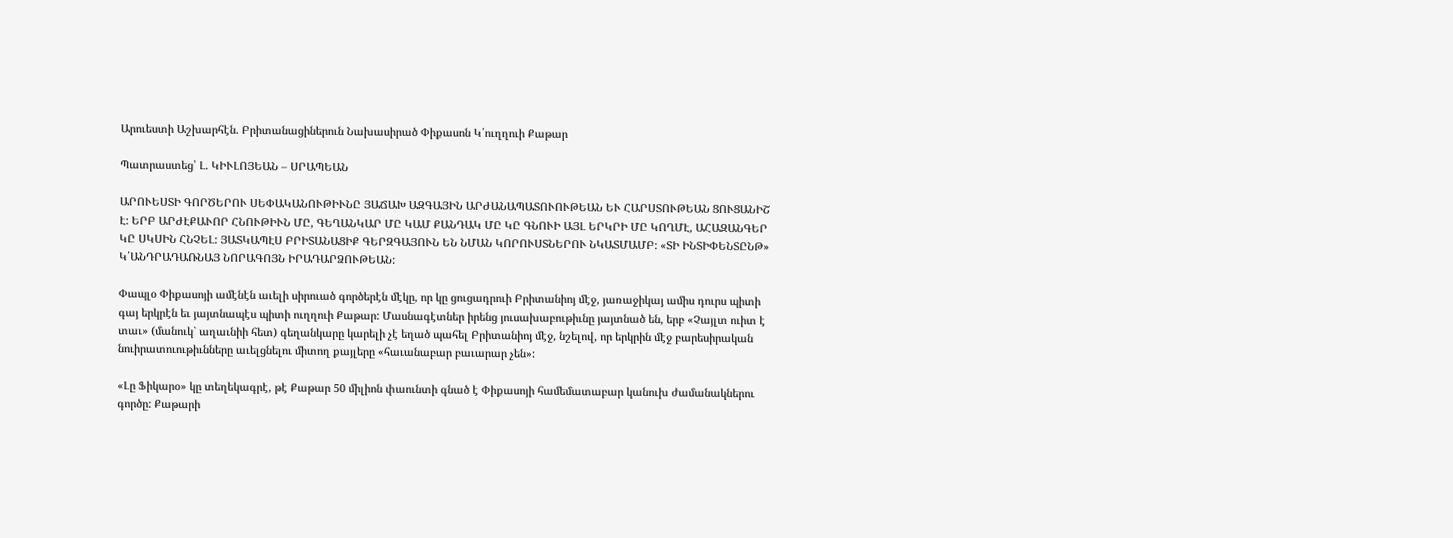Արուեստի Աշխարհէն. Բրիտանացիներուն Նախասիրած Փիքասոն Կ՛ուղղուի Քաթար

Պատրաստեց՝ Լ. ԿԻՒԼՈՅԵԱՆ – ՍՐԱՊԵԱՆ

ԱՐՈՒԵՍՏԻ ԳՈՐԾԵՐՈՒ ՍԵՓԱԿԱՆՈՒԹԻՒՆԸ ՅԱՃԱԽ ԱԶԳԱՅԻՆ ԱՐԺԱՆԱՊԱՏՈՒՈՒԹԵԱՆ ԵՒ ՀԱՐՍՏՈՒԹԵԱՆ ՑՈՒՑԱՆԻՇ Է: ԵՐԲ ԱՐԺԷՔԱՒՈՐ ՀՆՈՒԹԻՒՆ ՄԸ, ԳԵՂԱՆԿԱՐ ՄԸ ԿԱՄ ՔԱՆԴԱԿ ՄԸ ԿԸ ԳՆՈՒԻ ԱՅԼ ԵՐԿՐԻ ՄԸ ԿՈՂՄԷ, ԱՀԱԶԱՆԳԵՐ ԿԸ ՍԿՍԻՆ ՀՆՉԵԼ: ՅԱՏԿԱՊԷՍ ԲՐԻՏԱՆԱՑԻՔ ԳԵՐԶԳԱՅՈՒՆ ԵՆ ՆՄԱՆ ԿՈՐՈՒՍՏՆԵՐՈՒ ՆԿԱՏՄԱՄԲ: «ՏԻ ԻՆՏԻՓԵՆՏԸՆԹ» Կ՛ԱՆԴՐԱԴԱՌՆԱՅ ՆՈՐԱԳՈՅՆ ԻՐԱԴԱՐՁՈՒԹԵԱՆ:

Փապլօ Փիքասոյի ամէնէն աւելի սիրուած գործերէն մէկը, որ կը ցուցադրուի Բրիտանիոյ մէջ, յառաջիկայ ամիս դուրս պիտի գայ երկրէն եւ յայտնապէս պիտի ուղղուի Քաթար: Մասնագէտներ իրենց յուսախաբութիւնը յայտնած են, երբ «Չայլտ ուիտ է տաւ» (մանուկ` աղաւնիի հետ) գեղանկարը կարելի չէ եղած պահել Բրիտանիոյ մէջ, նշելով, որ երկրին մէջ բարեսիրական նուիրատուութիւնները աւելցնելու միտող քայլերը «հաւանաբար բաւարար չեն»:

«Լը Ֆիկարօ» կը տեղեկագրէ, թէ Քաթար 50 միլիոն փաունտի գնած է Փիքասոյի համեմատաբար կանուխ ժամանակներու գործը: Քաթարի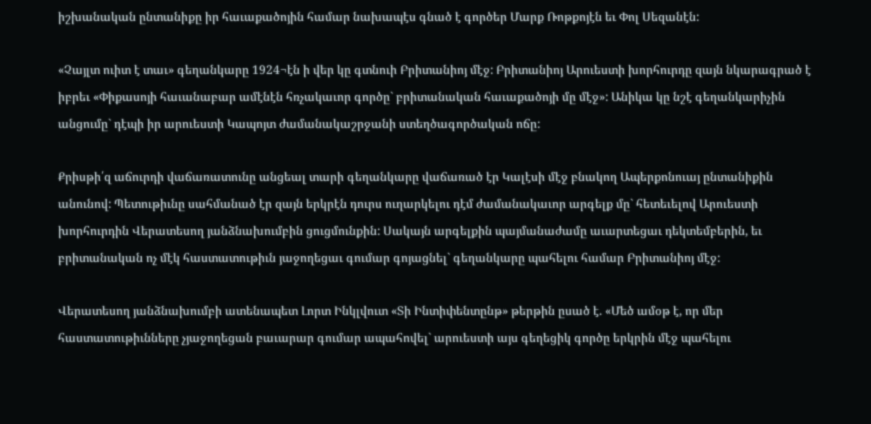իշխանական ընտանիքը իր հաւաքածոյին համար նախապէս գնած է գործեր Մարք Ռոթքոյէն եւ Փոլ Սեզանէն:

«Չայլտ ուիտ է տաւ» գեղանկարը 1924¬էն ի վեր կը գտնուի Բրիտանիոյ մէջ: Բրիտանիոյ Արուեստի խորհուրդը զայն նկարագրած է իբրեւ «Փիքասոյի հաւանաբար ամէնէն հռչակաւոր գործը` բրիտանական հաւաքածոյի մը մէջ»: Անիկա կը նշէ գեղանկարիչին անցումը` դէպի իր արուեստի Կապոյտ ժամանակաշրջանի ստեղծագործական ոճը:

Քրիսթի՛զ աճուրդի վաճառատունը անցեալ տարի գեղանկարը վաճառած էր Կալէսի մէջ բնակող Ապերքոնուայ ընտանիքին անունով: Պետութիւնը սահմանած էր զայն երկրէն դուրս ուղարկելու դէմ ժամանակաւոր արգելք մը` հետեւելով Արուեստի խորհուրդին Վերատեսող յանձնախումբին ցուցմունքին: Սակայն արգելքին պայմանաժամը աւարտեցաւ դեկտեմբերին, եւ բրիտանական ոչ մէկ հաստատութիւն յաջողեցաւ գումար գոյացնել` գեղանկարը պահելու համար Բրիտանիոյ մէջ:

Վերատեսող յանձնախումբի ատենապետ Լորտ Ինկլվուտ «Տի Ինտիփենտընթ» թերթին ըսած է. «Մեծ ամօթ է, որ մեր հաստատութիւնները չյաջողեցան բաւարար գումար ապահովել` արուեստի այս գեղեցիկ գործը երկրին մէջ պահելու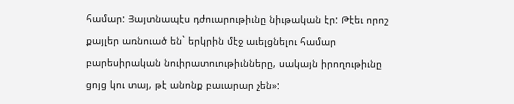համար: Յայտնապէս դժուարութիւնը նիւթական էր: Թէեւ որոշ քայլեր առնուած են` երկրին մէջ աւելցնելու համար բարեսիրական նուիրատուութիւնները, սակայն իրողութիւնը ցոյց կու տայ, թէ անոնք բաւարար չեն»: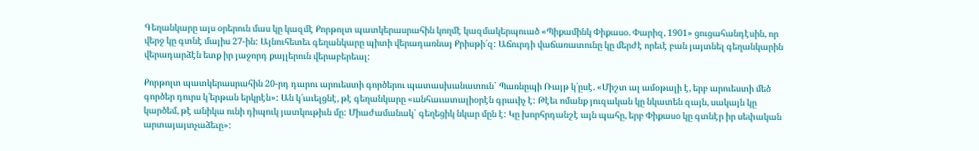Գեղանկարը այս օրերուն մաս կը կազմէ Քորթոլտ պատկերասրահին կողմէ կազմակերպուած «Պիքամինկ Փիքասօ. Փարիզ, 1901» ցուցահանդէսին, որ վերջ կը գտնէ մայիս 27-ին: Այնուհետեւ գեղանկարը պիտի վերադառնայ Քրիսթի՛զ: Աճուրդի վաճառատունը կը մերժէ որեւէ բան յայտնել գեղանկարին վերադարձէն ետք իր յաջորդ քայլերուն վերաբերեալ:

Քորթոլտ պատկերասրահին 20-րդ դարու արուեստի գործերու պատասխանատուն` Պառնըպի Ռայթ կ՛ըսէ. «Միշտ ալ ամօթալի է, երբ արուեստի մեծ գործեր դուրս կ՛երթան երկրէն»: Ան կ՛աւելցնէ, թէ գեղանկարը «անհաւատալիօրէն գրաւիչ է: Թէեւ ոմանք յուզական կը նկատեն զայն, սակայն կը կարծեմ, թէ անիկա ունի դիպուկ յատկութիւն մը: Միաժամանակ` գեղեցիկ նկար մըն է: Կը խորհրդանշէ այն պահը, երբ Փիքասօ կը գտնէր իր սեփական արտայայտչաձեւը»: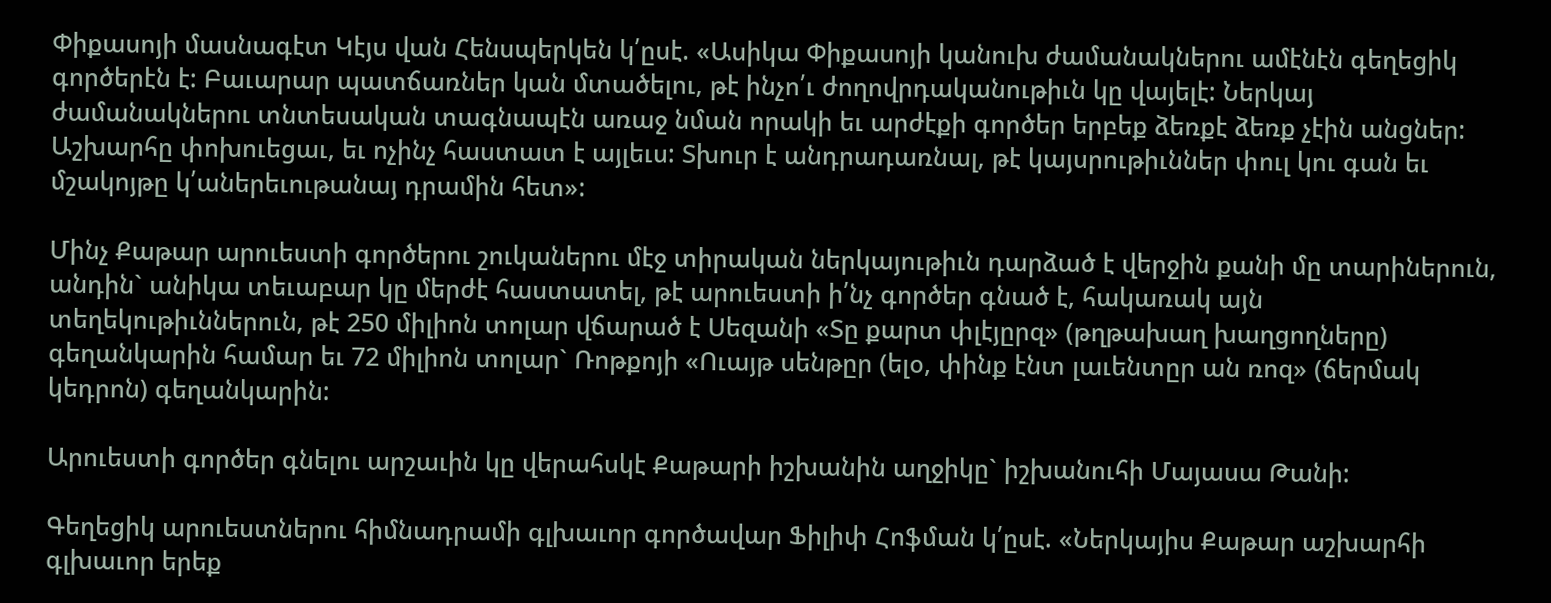Փիքասոյի մասնագէտ Կէյս վան Հենսպերկեն կ՛ըսէ. «Ասիկա Փիքասոյի կանուխ ժամանակներու ամէնէն գեղեցիկ գործերէն է: Բաւարար պատճառներ կան մտածելու, թէ ինչո՛ւ ժողովրդականութիւն կը վայելէ: Ներկայ ժամանակներու տնտեսական տագնապէն առաջ նման որակի եւ արժէքի գործեր երբեք ձեռքէ ձեռք չէին անցներ: Աշխարհը փոխուեցաւ, եւ ոչինչ հաստատ է այլեւս: Տխուր է անդրադառնալ, թէ կայսրութիւններ փուլ կու գան եւ մշակոյթը կ՛աներեւութանայ դրամին հետ»:

Մինչ Քաթար արուեստի գործերու շուկաներու մէջ տիրական ներկայութիւն դարձած է վերջին քանի մը տարիներուն, անդին` անիկա տեւաբար կը մերժէ հաստատել, թէ արուեստի ի՛նչ գործեր գնած է, հակառակ այն տեղեկութիւններուն, թէ 250 միլիոն տոլար վճարած է Սեզանի «Տը քարտ փլէյըրզ» (թղթախաղ խաղցողները) գեղանկարին համար եւ 72 միլիոն տոլար` Ռոթքոյի «Ուայթ սենթըր (ելօ, փինք էնտ լաւենտըր ան ռոզ» (ճերմակ կեդրոն) գեղանկարին:

Արուեստի գործեր գնելու արշաւին կը վերահսկէ Քաթարի իշխանին աղջիկը` իշխանուհի Մայասա Թանի:

Գեղեցիկ արուեստներու հիմնադրամի գլխաւոր գործավար Ֆիլիփ Հոֆման կ՛ըսէ. «Ներկայիս Քաթար աշխարհի գլխաւոր երեք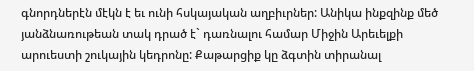գնորդներէն մէկն է եւ ունի հսկայական աղբիւրներ: Անիկա ինքզինք մեծ յանձնառութեան տակ դրած է` դառնալու համար Միջին Արեւելքի արուեստի շուկային կեդրոնը: Քաթարցիք կը ձգտին տիրանալ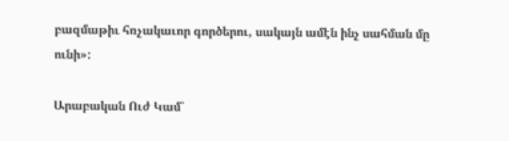բազմաթիւ հռչակաւոր գործերու, սակայն ամէն ինչ սահման մը ունի»:

Արաբական Ուժ Կամ`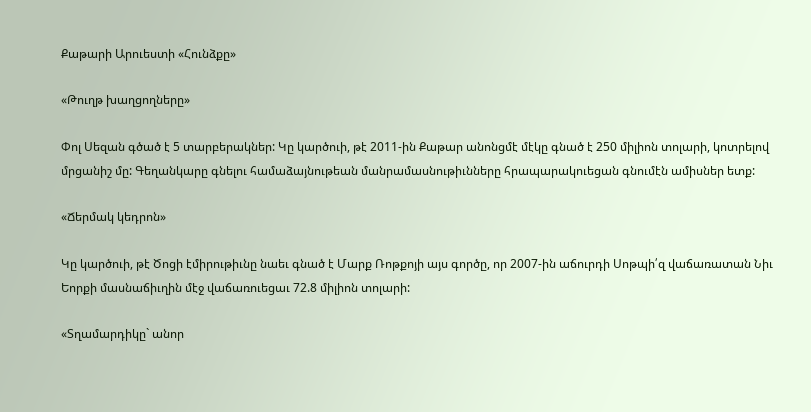Քաթարի Արուեստի «Հունձքը»

«Թուղթ խաղցողները»

Փոլ Սեզան գծած է 5 տարբերակներ: Կը կարծուի, թէ 2011-ին Քաթար անոնցմէ մէկը գնած է 250 միլիոն տոլարի, կոտրելով մրցանիշ մը: Գեղանկարը գնելու համաձայնութեան մանրամասնութիւնները հրապարակուեցան գնումէն ամիսներ ետք:

«Ճերմակ կեդրոն»

Կը կարծուի, թէ Ծոցի էմիրութիւնը նաեւ գնած է Մարք Ռոթքոյի այս գործը, որ 2007-ին աճուրդի Սոթպի՛զ վաճառատան Նիւ Եորքի մասնաճիւղին մէջ վաճառուեցաւ 72.8 միլիոն տոլարի:

«Տղամարդիկը` անոր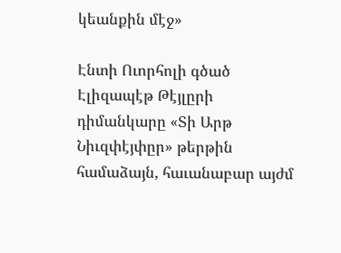կեանքին մէջ»

Էնտի Ուորհոլի գծած Էլիզապէթ Թէյլըրի դիմանկարը «Տի Արթ Նիւզփէյփըր» թերթին համաձայն, հաւանաբար այժմ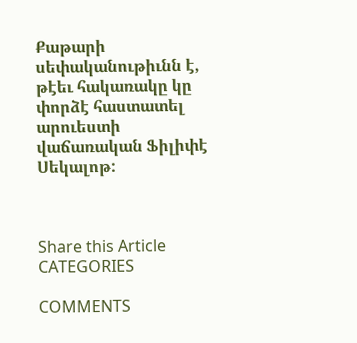Քաթարի սեփականութիւնն է, թէեւ հակառակը կը փորձէ հաստատել արուեստի վաճառական Ֆիլիփէ Սեկալոթ:



Share this Article
CATEGORIES

COMMENTS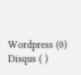Wordpress (0)
Disqus ( )